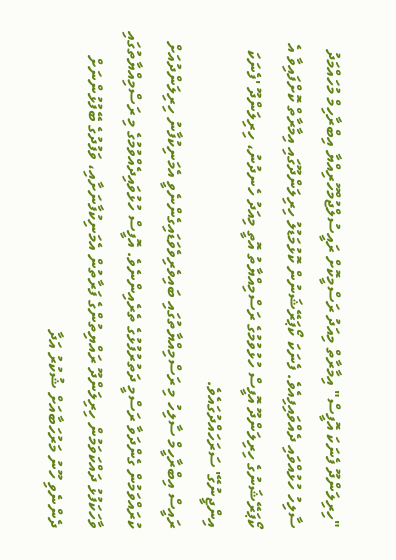"ހިރިލަންދޫ ފެނަކަ އޮފީސް" އިމާރާތް މިއަދު ރަސްމީކޮށް ރައީސުލްޖުމްހޫރިއްޔާ އިބްރާހިމް މުހައްމަދު ސާލިހު ހުޅުއްވައި ދެއްވައިފިއެވެ. ފެނަކަ ކޯޕަރޭޝަނުން ކޮޅުމަޑުލު ހިރިލަންދޫގައި އިމާރާތް ކޮށްފައިވާ އެ ކޯޕަރޭޝަނުގެ ހިރިލަންދޫ އޮފީސް ހުޅުވުމުގެ ރަސްމިއްޔާތު އޮތީ މިއަދު ހެނދުނު، ހިރިލަންދޫ 'ފެނަކަ އިންޖީނުގޭ' ސަރަހައްދުގައެވެ.
ރައީސް އިބްރާހީމް ސާލިހު މި ރަސްމިއްޔާތުގައި ބައިވެރިވެވަޑައިގެންނެވީ އެމަނިކުފާނު ހިރިލަންދުއަށް ކުރައްވަމުން ގެންދަވާ ރަސްމީ ދަތުރުފުޅުގެ ތެރެއިންނެވެ. އޮފީސް ހުޅުވައިދެއްވުމުގެ މި ރަސްމިއްޔާތުގައި ވާހަކަފުޅު ދައްކަވަމުން ހިރިލަންދޫ ރައްޔިތުންގެ ފަރާތުން އެމަނިކުފާނަށާއި، ވަފުދުގެ ބޭފުޅުންނަށް ދެންނެވި ހޫނު މަރުހަބާއަށް ޝުކުރު އަދާ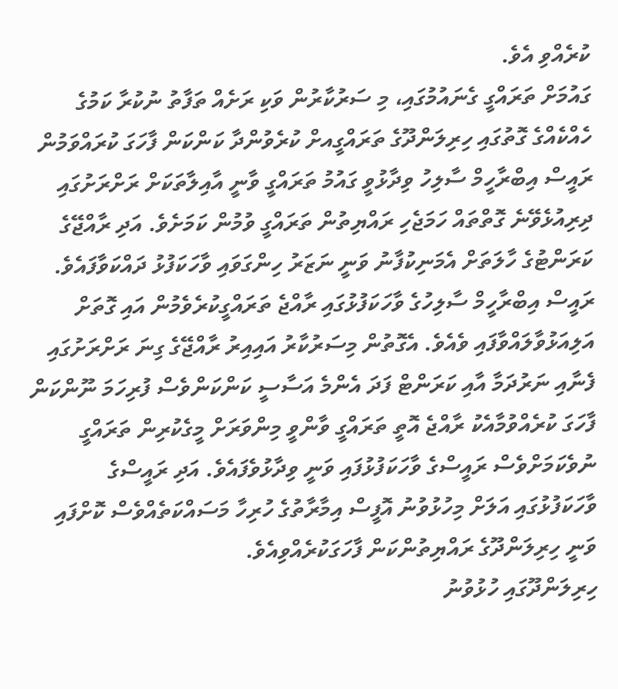ކުރެއްވި އެވެ.
ގައުމަށް ތަރައްގީ ގެނައުމުގައި، މި ސަރުކާރުން ވަކި ރަށެއް ތަފާތު ނުކުރާ ކަމުގެ ހެއްކެއްގެ ގޮތުގައި ހިރިލަންދޫގެ ތަރައްގީއށް ކުރެވުންދާ ކަންކަން ފާހަގަ ކުރައްވަމުން ރައީސް އިބްރާހީމް ސާލިހު ވިދާޅުވީ ގައުމު ތަރައްގީ ވާނީ އާއިލާތަކަށް ރަށްރަށުގައި ދިރިއުޅެވޭނެ ގޮތްތައް ހަމަޖެހި ރައްޔިތުން ތަރައްގީ ވުމުން ކަމަށެވެ. އަދި ރާއްޖޭގެ ކަރަންޓުގެ ހާލަތަށް އެމަނިކުފާނު ވަނީ ނަޒަރު ހިންގަވައި ވާހަކަފުޅު ދައްކަވާފައެވެ.
ރައީސް އިބްރާހީމް ސާލިހުގެ ވާހަކަފުޅުގައި ރާއްޖެ ތަރައްގީކުރެވެމުން އައި ގޮތަށް އަލިއަޅުވާލައްވާފައި ވެއެވެ. އެގޮތުން މިސަރުކާރު އައިއިރު ރާއްޖޭގެ ގިނަ ރަށްރަށުގައި ފެނާއި ނަރުދަމާ އާއި ކަރަންޓް ފަދަ އެންމެ އަސާސީ ކަންކަންވެސް ފުރިހަމަ ނޫންކަން ފާހަގަ ކުރެއްވުމާއެކު ރާއްޖެ އޮތީ ތަރައްގީ ވާންވީ މިންވަރަށް މީގެކުރިން ތަރައްގީ ނުވެކަމަށްވެސް ރައީސްގެ ވާހަކަފުޅުފައި ވަނީ ވިދާޅުވެފައެވެ. އަދި ރައީސްގެ ވާހަކަފުޅުގައި އަލަށް މިހުޅުވުނު އޮފީސް އިމާރާތުގެ ހުރިހާ މަސައްކަތެއްވެސް ކޮށްފައި ވަނީ ހިރިލަންދޫގެ ރައްޔިތުންކަން ފާހަގަކުރެއްވިއެވެ.
ހިރިލަންދޫގައި ހުޅުވުނު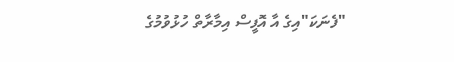"ފެނަކަ"އިގެ އާ އޮފީސް އިމާރާތް ހުޅުވުމުގެ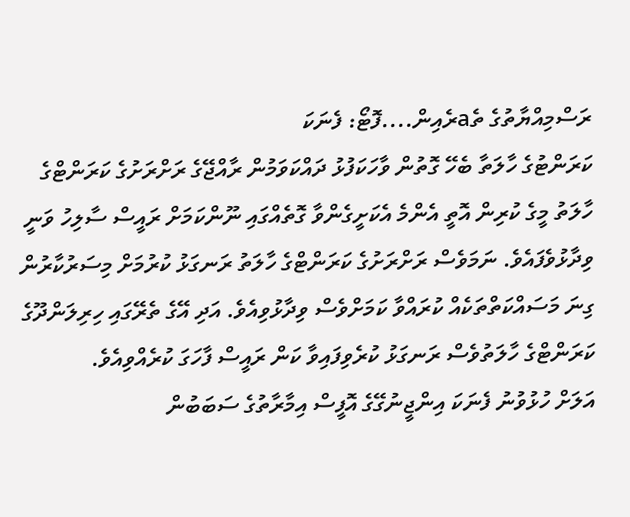ރަސްމިއްޔާތުގެ ތެaރެއިން....ފޮޓޯ: ފެނަކަ
ކަރަންޓުގެ ހާލަތާ ބެހޭ ގޮތުން ވާހަކަފުޅު ދައްކަވަމުން ރާއްޖޭގެ ރަށްރަށުގެ ކަރަންޓްގެ ހާލަތު މީގެ ކުރިން އޮތީ އެންމެ އެކަށީގެންވާ ގޮތެއްގައި ނޫންކަމަށް ރައީސް ސާލިހު ވަނީ ވިދާޅުވެފައެވެ. ނަމަވެސް ރަށްރަށުގެ ކަރަންޓްގެ ހާލަތު ރަނގަޅު ކުރުމަށް މިސަރުކާރުން ގިނަ މަސައްކަތްތަކެއް ކުރައްވާ ކަމަށްވެސް ވިދާޅުވިއެވެ. އަދި އޭގެ ތެރޭގައި ހިރިލަންދޫގެ ކަރަންޓްގެ ހާލަތުވެސް ރަނގަޅު ކުރެވިފައިވާ ކަން ރައީސް ފާހަގަ ކުރެއްވިއެވެ.
އަލަށް ހުޅުވުނު ފެނަކަ އިންޖީނުގޭގެ އޮފީސް އިމާރާތުގެ ސަބަބުން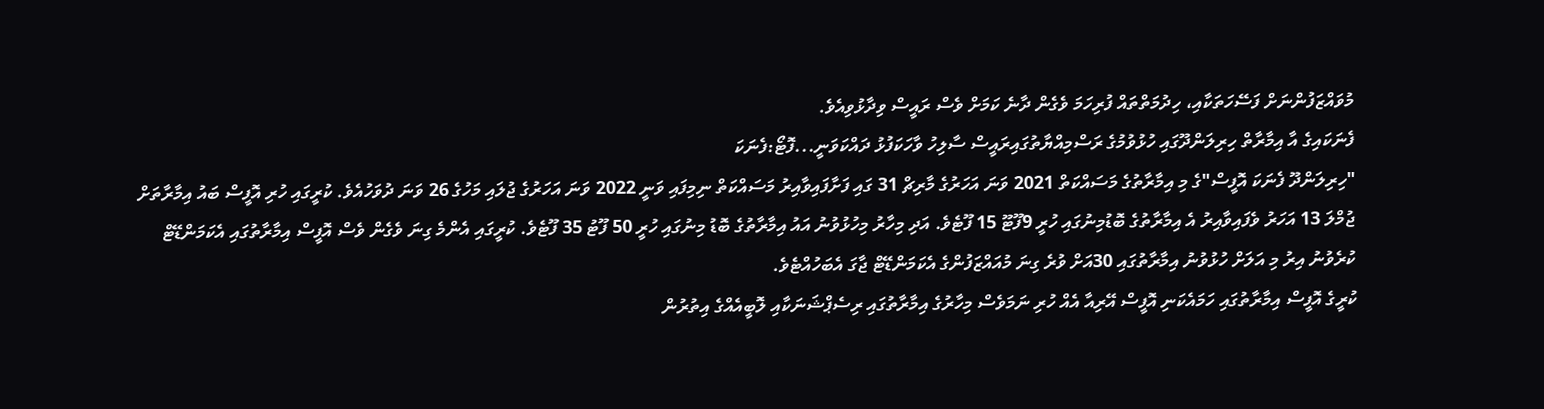މުވައްޒަފުންނަށް ފަސޭހަތަކާއި، ހިދުމަތްތައް ފުރިހަމަ ވެގެން ދާނެ ކަމަށް ވެސް ރައީސް ވިދާޅުވިއެވެ.
ފެނަކައިގެ އާ އިމާރާތް ހިރިލަންދޫގައި ހުޅުވުމުގެ ރަސްމިއްޔާތުގައިރައީސް ސާލިހު ވާހަކަފުޅު ދައްކަވަނީ...ފޮޓޯ:ފެނަކަ
"ހިރިލަންދޫ ފެނަކަ އޮފީސް"ގެ މި އިމާރާތުގެ މަސައްކަތް 2021 ވަނަ އަހަރުގެ މާރިޗް 31 ގައި ފަށާފައިވާއިރު މަސައްކަތް ނިމިފައި ވަނީ 2022 ވަނަ އަހަރުގެ ޖުލައި މަހުގެ 26 ވަނަ ދުވަހުއެވެ. ކުރީގައި ހުރި އޮފީސް ބައު އިމާރާތަށް ޖުމްލަ 13 އަހަރު ވެފައިވާއިރު އެ އިމާރާތުގެ ބޮޑުމިނުގައި ހުރީ 9ފޫޓޫ 15 ފޫޓެވެ. އަދި މިހާރު މިހުޅުވުނު އައު އިމާރާތުގެ ބޮޑު މިނުގައި ހުރީ 50 ފޫޓު 35 ފޫޓެވެ. ކުރީގައި އެންމެ ގިނަ ވެގެން ވެސް އޮފީސް އިމާރާތުގައި އެކަމަންޑޭޓް ކުރެވުނު އިރު މި އަލަށް ހުޅުވުނު އިމާރާތުގައި 30އަށް ވުރެ ގިނަ މުއައްޒަފުންގެ އެކަމަންޑޭޓް ޖާގަ އެބަހުއްޓެވެ.
ކުރީގެ އޮފީސް އިމާރާތުގައި ހަމައެކަނި އޮފީސް އޭރިއާ އެއް ހުރި ނަމަވެސް މިހާރުގެ އިމާރާތުގައި ރިސެޕްޝަނަކާއި ލޮބީއެއްގެ އިތުރުން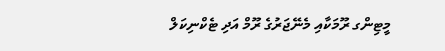މީޓިންގ ރޫމަކާއި މެނޭޖަރުގެ ރޫމް އަދި ޓެކްނިކަލް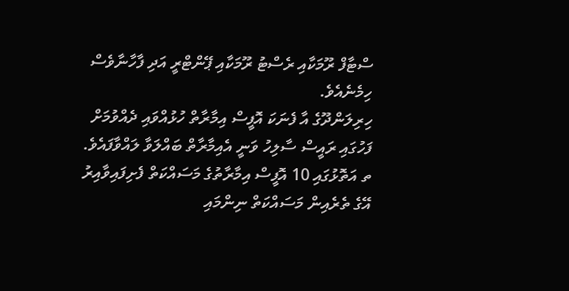ސްޓާފް ރޫމަކާއި ރެސްޓު ރޫމަކާއި ޕޭންޓްރީ އަދި ފާހާނާވެސް ހިމެނެއެވެ.
ހިރިލަންދޫގެ އާ ފެނަކަ އޮފީސް އިމާރާތް ހުޅުއްވައި ދެއްވުމަށް ފަހުގައި ރައީސް ސާލިހު ވަނީ އެއިމާރާތް ބައްލަވާ ލައްވާފައެވެ. ތ އަތޮޅުގައި 10 އޮފީސް އިމާރާތުގެ މަސައްކަތް ފެށިފައިވާއިރު އޭގެ ތެރެއިން މަސައްކަތް ނިންމައި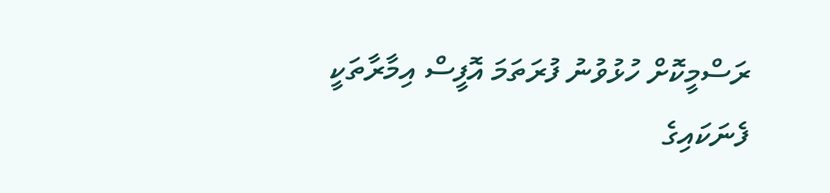ރަސްމީކޮށް ހުޅުވުނު ފުރަތަމަ އޮފީސް އިމާރާތަކީ ފެނަކައިގެ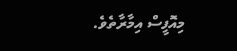މިއޮފީސް އިމާރާތެވެ.